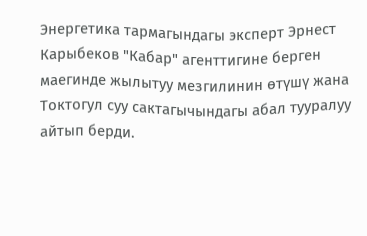Энергетика тармагындагы эксперт Эрнест Карыбеков "Кабар" агенттигине берген маегинде жылытуу мезгилинин өтүшү жана Токтогул суу сактагычындагы абал тууралуу айтып берди.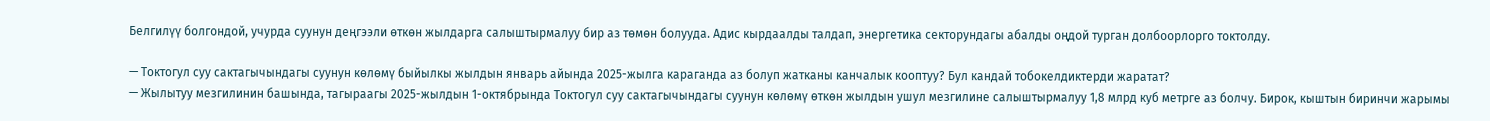Белгилүү болгондой, учурда суунун деңгээли өткөн жылдарга салыштырмалуу бир аз төмөн болууда. Адис кырдаалды талдап, энергетика секторундагы абалды оңдой турган долбоорлорго токтолду.

— Токтогул суу сактагычындагы суунун көлөмү быйылкы жылдын январь айында 2025-жылга караганда аз болуп жатканы канчалык кооптуу? Бул кандай тобокелдиктерди жаратат?
— Жылытуу мезгилинин башында, тагыраагы 2025-жылдын 1-октябрында Токтогул суу сактагычындагы суунун көлөмү өткөн жылдын ушул мезгилине салыштырмалуу 1,8 млрд куб метрге аз болчу. Бирок, кыштын биринчи жарымы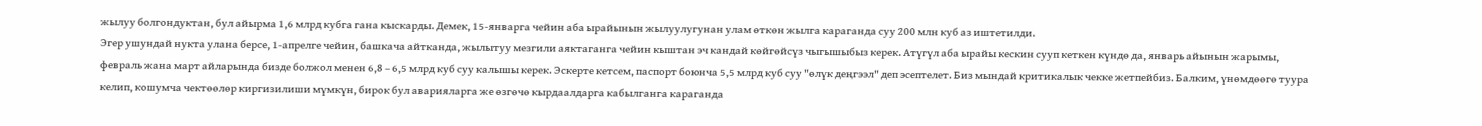жылуу болгондуктан, бул айырма 1,6 млрд кубга гана кыскарды. Демек, 15-январга чейин аба ырайынын жылуулугунан улам өткөн жылга караганда суу 200 млн куб аз иштетилди.
Эгер ушундай нукта улана берсе, 1-апрелге чейин, башкача айтканда, жылытуу мезгили аяктаганга чейин кыштан эч кандай көйгөйсүз чыгышыбыз керек. Атүгүл аба ырайы кескин сууп кеткен күндө да, январь айынын жарымы, февраль жана март айларында бизде болжол менен 6,8 – 6,5 млрд куб суу калышы керек. Эскерте кетсем, паспорт боюнча 5,5 млрд куб суу "өлүк деңгээл" деп эсептелет. Биз мындай критикалык чекке жетпейбиз. Балким, үнөмдөөгө туура келип, кошумча чектөөлөр киргизилиши мүмкүн, бирок бул аварияларга же өзгөчө кырдаалдарга кабылганга караганда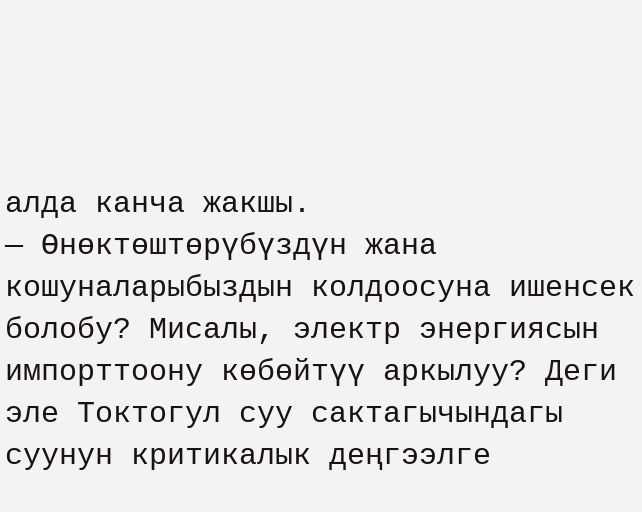алда канча жакшы.
— Өнөктөштөрүбүздүн жана кошуналарыбыздын колдоосуна ишенсек болобу? Мисалы, электр энергиясын импорттоону көбөйтүү аркылуу? Деги эле Токтогул суу сактагычындагы суунун критикалык деңгээлге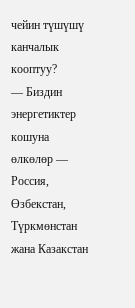чейин түшүшү канчалык кооптуу?
— Биздин энергетиктер кошуна өлкөлөр — Россия, Өзбекстан, Түркмөнстан жана Казакстан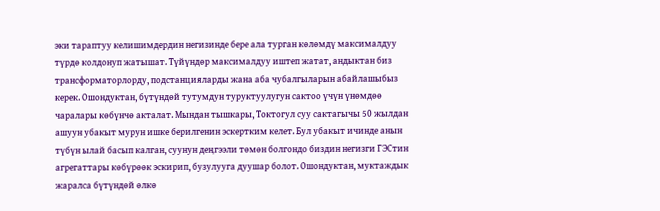эки тараптуу келишимдердин негизинде бере ала турган көлөмдү максималдуу түрдө колдонуп жатышат. Түйүндөр максималдуу иштеп жатат, андыктан биз трансформаторлорду, подстанцияларды жана аба чубалгыларын абайлашыбыз керек. Ошондуктан, бүтүндөй тутумдун туруктуулугун сактоо үчүн үнөмдөө чаралары көбүнчө акталат. Мындан тышкары, Токтогул суу сактагычы 50 жылдан ашуун убакыт мурун ишке берилгенин эскертким келет. Бул убакыт ичинде анын түбүн ылай басып калган, суунун деңгээли төмөн болгондо биздин негизги ГЭСтин агрегаттары көбүрөөк эскирип, бузулууга дуушар болот. Ошондуктан, муктаждык жаралса бүтүндөй өлкө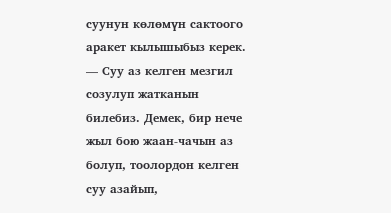суунун көлөмүн сактоого аракет кылышыбыз керек.
— Суу аз келген мезгил созулуп жатканын билебиз. Демек, бир нече жыл бою жаан-чачын аз болуп, тоолордон келген суу азайып,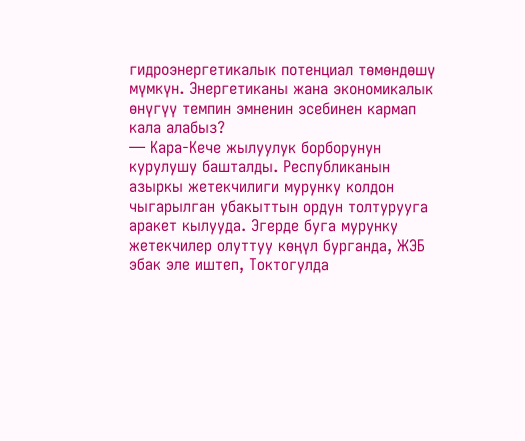гидроэнергетикалык потенциал төмөндөшү мүмкүн. Энергетиканы жана экономикалык өнүгүү темпин эмненин эсебинен кармап кала алабыз?
— Кара-Кече жылуулук борборунун курулушу башталды. Республиканын азыркы жетекчилиги мурунку колдон чыгарылган убакыттын ордун толтурууга аракет кылууда. Эгерде буга мурунку жетекчилер олуттуу көңүл бурганда, ЖЭБ эбак эле иштеп, Токтогулда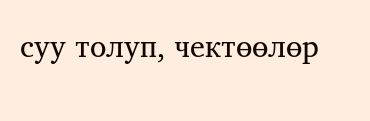суу толуп, чектөөлөр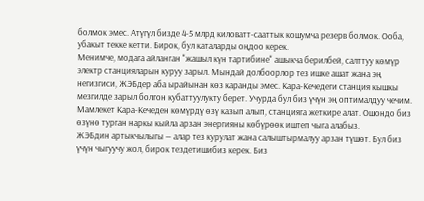болмок эмес. Атүгүл бизде 4-5 млрд киловатт-сааттык кошумча резерв болмок. Ооба, убакыт текке кетти. Бирок, бул каталарды оңдоо керек.
Менимче, модага айланган "жашыл күн тартибине" ашыкча берилбей, салттуу көмүр электр станцияларын куруу зарыл. Мындай долбоорлор тез ишке ашат жана эң негизгиси, ЖЭБдер аба ырайынан көз каранды эмес. Кара-Кечедеги станция кышкы мезгилде зарыл болгон кубаттуулукту берет. Учурда бул биз үчүн эң оптималдуу чечим. Мамлекет Кара-Кечеден көмүрдү өзү казып алып, станцияга жеткире алат. Ошондо биз өзүнө турган наркы кыйла арзан энергияны көбүрөөк иштеп чыга алабыз.
ЖЭБдин артыкчылыгы — алар тез курулат жана салыштырмалуу арзан түшөт. Бул биз үчүн чыгуучу жол, бирок тездетишибиз керек. Биз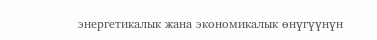энергетикалык жана экономикалык өнүгүүнүн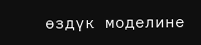өздүк моделине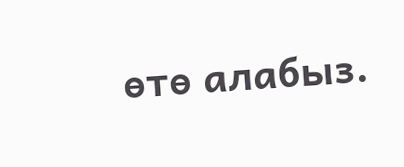өтө алабыз.